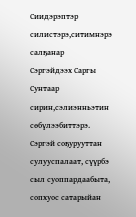Сиидэрэптэр силистэрэ,ситимнэрэ салҕанар
Сэргэйдээх Саргы Сунтаар сирин,сэлиэнньэтин сөбүлээбиттэрэ. Сэргэй соҕурууттан сулууспалаат, сүүрбэ сыл суоппардаабыта, сопхуос сатарыйан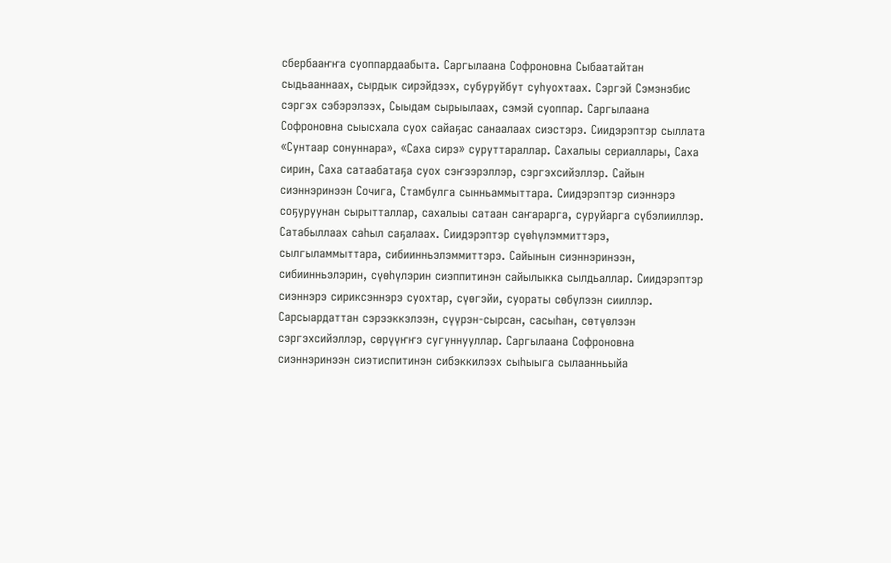сбербааҥҥа суоппардаабыта. Саргылаана Софроновна Сыбаатайтан сыдьааннаах, сырдык сирэйдээх, субуруйбут суһуохтаах. Сэргэй Сэмэнэбис сэргэх сэбэрэлээх, Сыыдам сырыылаах, сэмэй суоппар. Саргылаана Софроновна сыысхала суох сайаҕас санаалаах сиэстэрэ. Сиидэрэптэр сыллата «Сунтаар сонуннара», «Саха сирэ» суруттараллар. Сахалыы сериаллары, Саха сирин, Саха сатаабатаҕа суох сэҥээрэллэр, сэргэхсийэллэр. Сайын сиэннэринээн Сочига, Стамбулга сынньаммыттара. Сиидэрэптэр сиэннэрэ соҕуруунан сырытталлар, сахалыы сатаан саҥарарга, суруйарга сүбэлииллэр. Сатабыллаах саһыл саҕалаах. Сиидэрэптэр сүөһүлэммиттэрэ, сылгыламмыттара, сибиинньэлэммиттэрэ. Сайынын сиэннэринээн, сибиинньэлэрин, сүөһүлэрин сиэппитинэн сайылыкка сылдьаллар. Сиидэрэптэр сиэннэрэ сириксэннэрэ суохтар, сүөгэйи, суораты сөбүлээн сииллэр. Сарсыардаттан сэрээккэлээн, сүүрэн-сырсан, сасыһан, сөтүөлээн сэргэхсийэллэр, сөрүүҥҥэ сугуннууллар. Саргылаана Софроновна сиэннэринээн сиэтиспитинэн сибэккилээх сыһыыга сылаанньыйа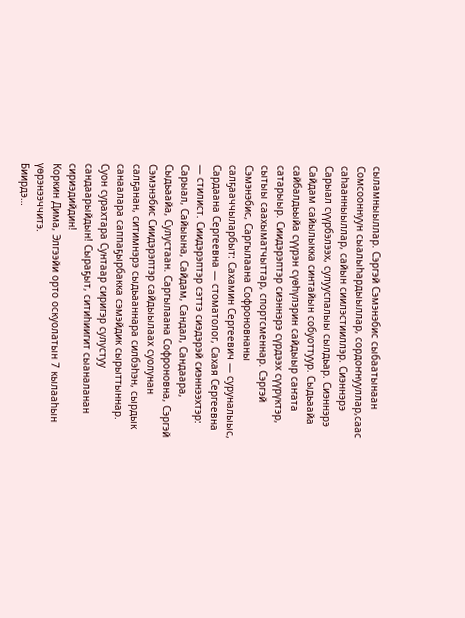сыламныыллар. Сэргэй Сэмэнэбис сыбаатынаан Сомсооннуун сыалыһардыыллар, сордоҥнууллар,саас саһаанныыллар, сайын сиилэстииллэр. Сиэннэрэ Сарыал сүүрбэлээх, сулууспалыы сылдьар. Сиэннэрэ Сайдам сайылыкка синтайын собуоттуур. Сыдьаайа сайбалдьыйа сүүрэн сүөһүлэрин сайдыыр саҥата сатарыыр. Сиидэрэптэр сиэннэрэ сүрдээх сүүрүктэр, сытыы саахыматчыттар, спортсменнар. Сэргэй Сэмэнэбис, Саргылаана Софроновнаны салҕааччыларбыт: Сахамин Сергеевич — суруналыыс, Сардаана Сергеевна — стоматолог, Сахая Сергеевна — стилист. Сиидэрэптэр сэттэ сиэдэрэй сиэннээхтэр: Сарыал, Сайыына, Сайдам, Сандал, Сандаара, Сыдьаайа, Сулустаан. Саргылаана Софроновна, Сэргэй Сэмэнэбис Сиидэрэптэр сайдыылаах суолунан салҕанан, ситимнэрэ сыдьааннара силбэһэн, сырдык санаалара саппаҕырбакка сэмэйдик сырыттыннар. Суон сурахтара Сунтаар сиригэр сулустуу сандаарыйдын! Сыраҕыт, ситиһиигит сыаналанан сириэдийдин!
Коркин Дима, Элгээйи орто оскуолатын 7 кылааһын үөрэнээччитэ.
Биирдэ…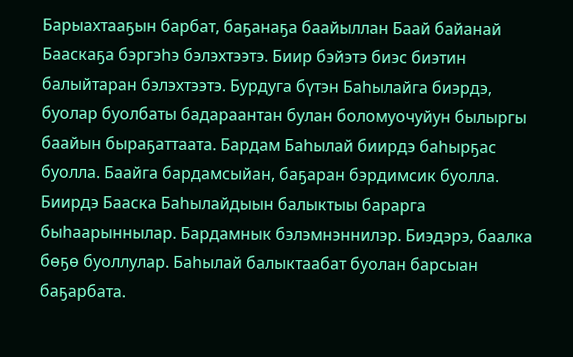Барыахтааҕын барбат, баҕанаҕа баайыллан Баай байанай Бааскаҕа бэргэһэ бэлэхтээтэ. Биир бэйэтэ биэс биэтин балыйтаран бэлэхтээтэ. Бурдуга бүтэн Баһылайга биэрдэ, буолар буолбаты бадараантан булан боломуочуйун былыргы баайын быраҕаттаата. Бардам Баһылай биирдэ баһырҕас буолла. Баайга бардамсыйан, баҕаран бэрдимсик буолла. Биирдэ Бааска Баһылайдыын балыктыы барарга быһаарыннылар. Бардамнык бэлэмнэннилэр. Биэдэрэ, баалка бөҕө буоллулар. Баһылай балыктаабат буолан барсыан баҕарбата.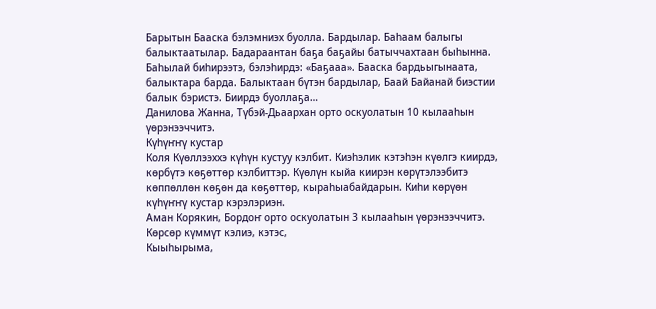Барытын Бааска бэлэмниэх буолла. Бардылар. Баһаам балыгы балыктаатылар. Бадараантан баҕа баҕайы батыччахтаан быһынна. Баһылай биһирээтэ, бэлэһирдэ: «Баҕааа». Бааска бардьыгынаата, балыктара барда. Балыктаан бүтэн бардылар, Баай Байанай биэстии балык бэристэ. Биирдэ буоллаҕа…
Данилова Жанна, Түбэй-Дьаархан орто оскуолатын 10 кылааһын үөрэнээччитэ.
Күһүҥҥү кустар
Коля Күөллээххэ күһүн кустуу кэлбит. Киэһэлик кэтэһэн күөлгэ киирдэ, көрбүтэ көҕөттөр кэлбиттэр. Күөлүн кыйа киирэн көрүтэлээбитэ көппөллөн көҕөн да көҕөттөр, кыраһыабайдарын. Киһи көрүөн күһүҥҥү кустар кэрэлэриэн.
Аман Корякин, Бордоҥ орто оскуолатын 3 кылааһын үөрэнээччитэ.
Көрсөр күммүт кэлиэ, кэтэс,
Кыыһырыма,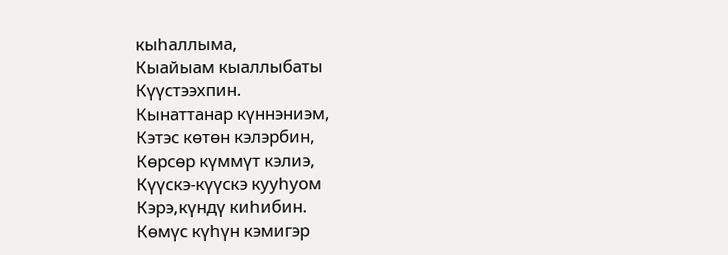кыһаллыма,
Кыайыам кыаллыбаты
Күүстээхпин.
Кынаттанар күннэниэм,
Кэтэс көтөн кэлэрбин,
Көрсөр күммүт кэлиэ,
Күүскэ-күүскэ кууһуом
Кэрэ,күндү киһибин.
Көмүс күһүн кэмигэр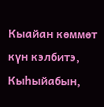Кыайан көммөт күн кэлбитэ,
Кыһыйабын,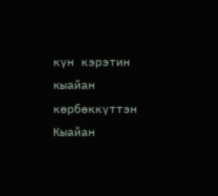күн кэрэтин кыайан көрбөккүттэн
Кыайан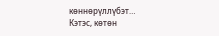көннөрүллүбэт…
Кэтэс, көтөн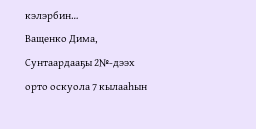кэлэрбин…
Ващенко Дима, Сунтаардааҕы 2№-дээх орто оскуола 7 кылааһын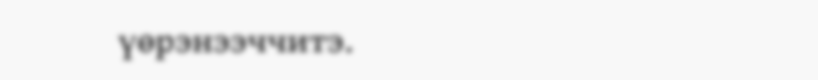үөрэнээччитэ.